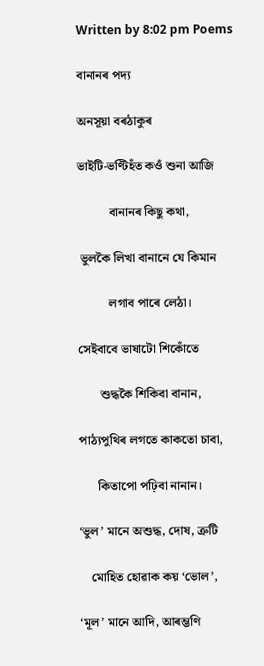Written by 8:02 pm Poems

বানানৰ পদ্য

অনসূয়া বৰঠাকুৰ

ভাইটি-ভণ্টিহঁত কওঁ শুনা আজি

          বানানৰ কিছু কথা,

 ভুলকৈ লিখা বানানে যে কিমান

          লগাব পাৰে লেঠা।

সেইবাবে ভাষাটো শিকোঁতে

       শুদ্ধকৈ শিকিবা বানান,

পাঠ্যপুথিৰ লগতে কাকতো চাবা,

      কিতাপো পঢ়িবা নানান।

‘ভুল’ মানে অশুদ্ধ, দোষ, ত্ৰুটি

    মোহিত হোৱাক কয় ‘ভোল’,

‘মূল’ মানে আদি, আৰম্ভণি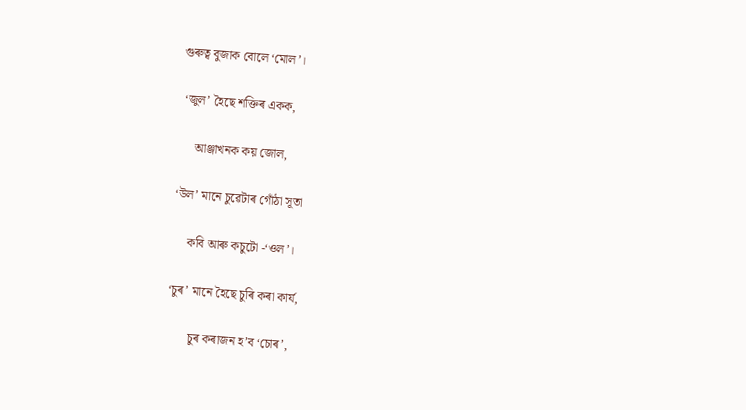গুৰুত্ব বুজাক বোলে ‘মোল’।

 ‘জুল’ হৈছে শক্তিৰ একক,

     আঞ্জাখনক কয় জোল,

‘উল’ মানে চুৱেটাৰ গোঁঠা সূতা

     কবি আৰু কচুটো -‘ওল’।

‘চুৰ’ মানে হৈছে চুৰি কৰা কাৰ্য,

       চুৰ কৰাজন হ’ব ‘চোৰ’,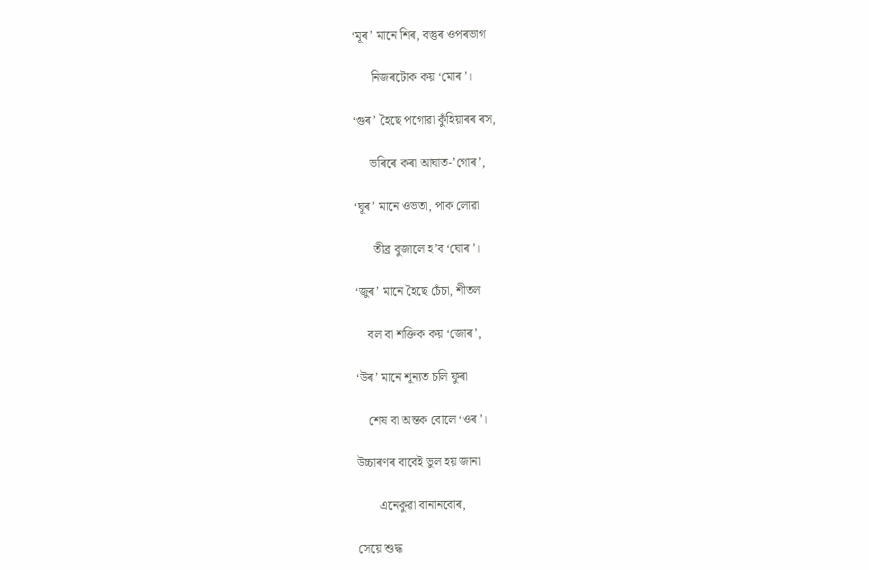‘মূৰ’ মানে শিৰ, বস্তুৰ ওপৰভাগ

      নিজৰটোক কয় ‘মোৰ’।

‘গুৰ’ হৈছে পগোৱা কুঁহিয়াৰৰ ৰস,

     ভৰিৰে কৰা আঘাত-’গোৰ’,

‘ঘূৰ’ মানে ওভতা, পাক লোৱা

      তীব্ৰ বুজালে হ’ব ‘ঘোৰ’।

‘জুৰ’ মানে হৈছে চেঁচা, শীতল

    বল বা শক্তিক কয় ‘জোৰ’,

‘উৰ’ মানে শূন্যত চলি ফুৰা

    শেষ বা অন্তক বোলে ‘ওৰ’।

উচ্চাৰণৰ বাবেই ভুল হয় জানা

       এনেকুৱা বানানবোৰ,

সেয়ে শুদ্ধ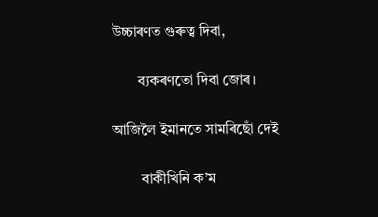উচ্চাৰণত গুৰুত্ব দিবা,

       ব্যকৰণতো দিবা জোৰ।

আজিলৈ ইমানতে সামৰিছোঁ দেই

        বাকীখিনি ক’ম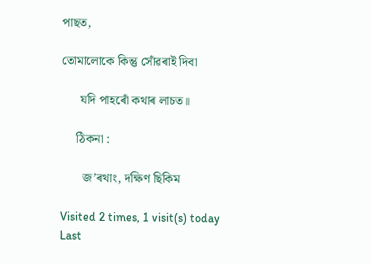পাছত,

তোমালোকে কিন্তু সোঁৱৰাই দিবা

      যদি পাহৰোঁ কথাৰ লাচত॥

     ঠিকনা :

       জ’ৰথাং, দক্ষিণ ছিকিম

Visited 2 times, 1 visit(s) today
Last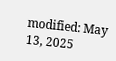modified: May 13, 2025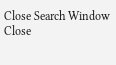Close Search Window
Close